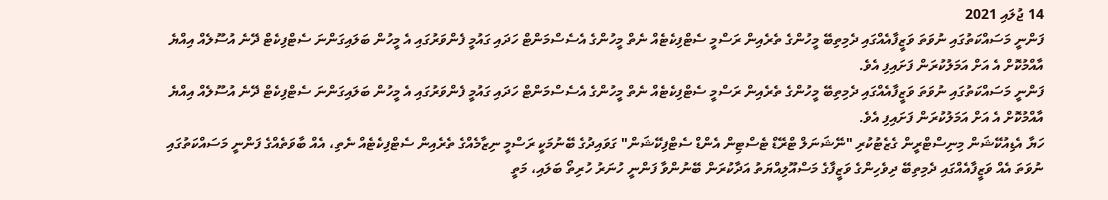14 ޖުލައި 2021
ފަންނީ މަސައްކަތުގައި ނުވަތަ ވަޒީފާއެއްގައި ދެމިތިބޭ މީހުންގެ ތެރެއިން ރަސްމީ ސެޓްފިކެޓެއް ނެތް މީހުންގެ އެސެސްމަންޓް ހަދައި ގައުމީ ފެންވަރުގައި އެ މީހުން ބަލައިގަންނަ ސެޓްފިކެޓް ދޭނެ އުސޫލެއް އިއްޔެ އާއްމުކޮށް އެ އަށް އަމަލުކުރަން ފަށައިފި އެވެ.
ފަންނީ މަސައްކަތުގައި ނުވަތަ ވަޒީފާއެއްގައި ދެމިތިބޭ މީހުންގެ ތެރެއިން ރަސްމީ ސެޓްފިކެޓެއް ނެތް މީހުންގެ އެސެސްމަންޓް ހަދައި ގައުމީ ފެންވަރުގައި އެ މީހުން ބަލައިގަންނަ ސެޓްފިކެޓް ދޭނެ އުސޫލެއް އިއްޔެ އާއްމުކޮށް އެ އަށް އަމަލުކުރަން ފަށައިފި އެވެ.
ހަޔާ އެޑިއުކޭޝަން މިނިސްޓްރީން ގެޒެޓުކުރި "ނޭޝަނަލް ޓްރޭޑް ޓެސްޓިން އެންޑް ސެޓްފިކޭޝަން" ގަވައިދުގެ ބޭނުމަކީ ރަސްމީ ނިޒާމެއްގެ ތެރެއިން ސެޓްފިކެޓެއް ނެތި، އެއް ބާވަތެއްގެ ފަންނީ މަސައްކަތުގައި ނުވަތަ އެއް ވަޒީފާއެއްގައި ދެމިތިބޭ ދިވެހިންގެ ވަޒީފާގެ މަސްއޫލިއްޔަތު އަދާކުރަން ބޭނުންވާ ފަންނީ ހުނަރު ހުރިތޯ ބަލައި، މަތީ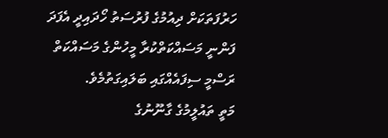ހަރުފަތަކަށް ދިއުމުގެ ފުރުސަތު ހޯދައިދީ އެފަދަ ފަންނީ މަސައްކަތްކުރާ މީހުންގެ މަސައްކަތް ރަސްމީ ސިފައެއްގައި ބަލައިގަތުމެވެ.
މަތީ ތައުލީމުގެ ގާނޫނުގެ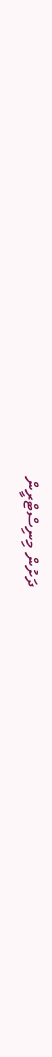ދަށުން މިނިސްޓްރީން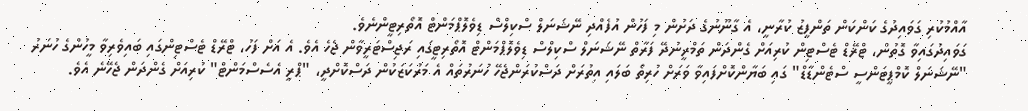އާއްމުކުރި ގަވައިދުގެ ކަންކަން ތަންފީޒު ކުރާނީ، އެ ގާނޫނުގެ ދަށުން މި ފަހުން އުފެއްދި ނޭޝަނަލް ސްކިލްސް ޑިވެލޮޕްމަންޓް އޮތޯރިޓީންނެވެ.
ގަވައިދުގައިވާ ގޮތުން، ޓްޜޭޑް ޓެސްޓިން ކުރިއަށް ގެންދަން ތަމްރީނުދޭ ފަރާތް ނޭޝަނަލް ސްކިލްސް ޑިވެލޮޕްމަންޓް އޮތޯރިޓީގައި ރަޖިސްޓަރީވާން ޖެހެ އެވެ. އެ އަށް ފަހު، ޓްރޭޑް ޓެސްޓިންގައި ބައިވެރިވާ މީހުންގެ ހުނަރު "ނޭޝަނަލް ކޮމްޕީޓަންސީ ސްޓެންޑާޑް" ގައި ބަޔާންކޮށްފައިވާ ވަރަށް ހުރިތޯ ބަލައި އިތުރަށް ދަސްކުރަންޖެހޭ ހުނަރުތައް އެ މަރުކަޒަކުން ދަސްކޮށްދީ، "ޕްރީ އެސެސްމަންޓް" ކުރިއަށް ގެންދަން ޖެހޭނެ އެވެ.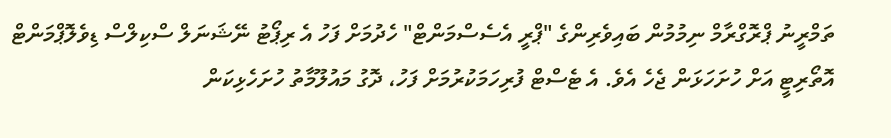ތަމްރީނު ޕްރޮގްރާމް ނިމުމުން ބައިވެރިންގެ "ޕްރީ އެސެސްމަންޓް" ހެދުމަށް ފަހު އެ ރިޕޯޓު ނޭޝަނަލް ސްކިލްސް ޑިވެލޮޕްމަންޓް އޮތޯރިޓީ އަށް ހުށަހަޅަން ޖެހެ އެވެ. އެ ޓެސްޓް ފުރިހަމަކުރުމަށް ފަހު، ދޮގު މައުލޫމާތު ހުށަހެޅިކަން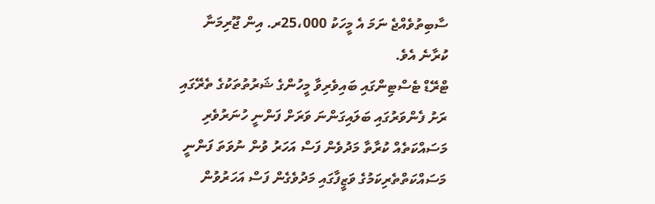ސާބިތުވެއްޖެ ނަމަ އެ މީހަކު 25،000ރ. އިން ޖޫރިމަނާ ކުރާނެ އެވެ.
ޓްރޭޑް ޓެސްޓިންގައި ބައިވެރިވާ މީހުންގެ ޝަރުތުތަކުގެ ތެރޭގައި ރަށު ފެންވަރުގައި ބަލައިގަންނަ ވަރަށް ފަންނީ ހުނަރުވެރި މަސައްކަތެއް ކުރާތާ މަދުވެން ފަސް އަހަރު ވުން ނުވަތަ ފަންނީ މަސައްކަތްތެރިކަމުގެ ވަޒީފާގައި މަދުވެގެން ފަސް އަހަރުވުން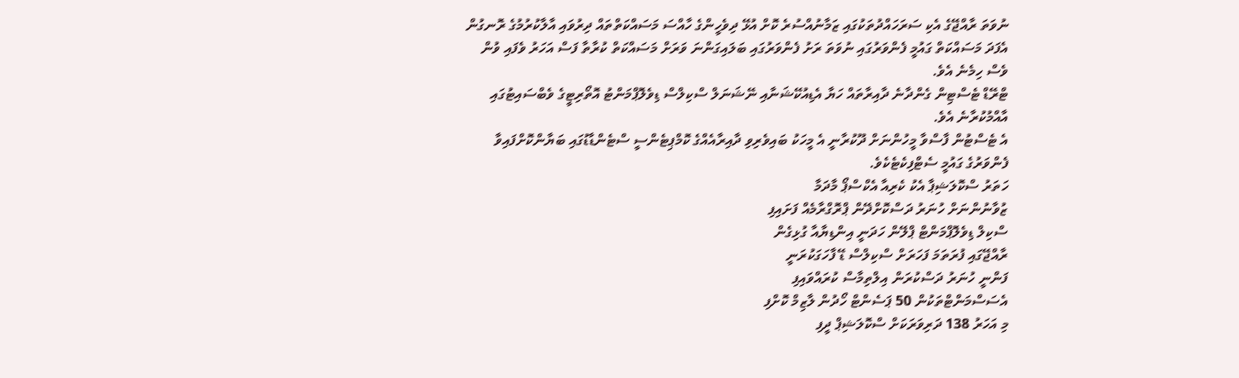ނުވަތަ ރާއްޖޭގެ އެކި ސަރަހައްދުތަކުގައި ޒަމާނުއްސުރެ ކޮށް އުޅޭ ދިވެހީންގެ ހާއްސަ މަސައްކަތްތައް ދިރުވައި އާލާކުރުމުގެ ރޮނގުން އެފަދަ މަސައްކަތް ގައުމީ ފެންވަރުގައި ނުވަތަ ރަށު ފެންވަރުގައި ބަލައިގަންނަ ވަރަށް މަސައްކަތް ކުރާތާ ފަސް އަހަރު ވެފައި ވުން ވެސް ހިމެނެ އެވެ.
ޓްރޭޑް ޓެސްޓިން ގެންދާނެ ދާއިރާތައް ހަޔާ އެޑިއުކޭޝަނާއި ނޭޝަނަލް ސްކިލްސް ޑިވެލޮޕްމަންޓު އޮތޯރިޓީގެ ވެބްސައިޓުގައި އާއްމުކުރާނެ އެވެ.
އެ ޓެސްޓުން ފާސްވާ މީހުންނަށް ދޫކުރާނީ އެ މީހަކު ބައިވެރިވި ދާއިރާއެއްގެ ކޮމްޕިޓެންސީ ސްޓެންޑާޑުގައި ބަޔާންކޮށްފައިވާ ފެންވަރުގެ ގައުމީ ސެޓްފިކެޓެކެވެ.
ހަތަރު ސްކޮލަޝިޕާ އެކު ކެރިއާ އެކްސްޕޯ މާދަމާ
ޒުވާނުންނަށް ހުނަރު ދަސްކޮށްދޭން ޕްރޮގްރާމެއް ފަށައިފި
ސްކިލް ޑިވެލޮޕްމަންޓް ޕްލޭން ހަދަނީ އިންޑިޔާއާ ގުޅިގެން
ރާއްޖޭގައި ފުރަތަމަ ފަހަރަށް ސްކިލްސް ޑޭ ފާހަގަކުރަނީ
ފަންނީ ހުނަރު ދަސްކުރަން އިލްތިމާސް ކުރައްވައިފި
އެސަސްމަންޓްތަކުން 50 ޕަސެންޓް ހޯދުން ލާޒިމް ކޮށްފި
މި އަހަރު 138 ދަރިވަރަކަށް ސްކޮލަޝިޕް ދީފި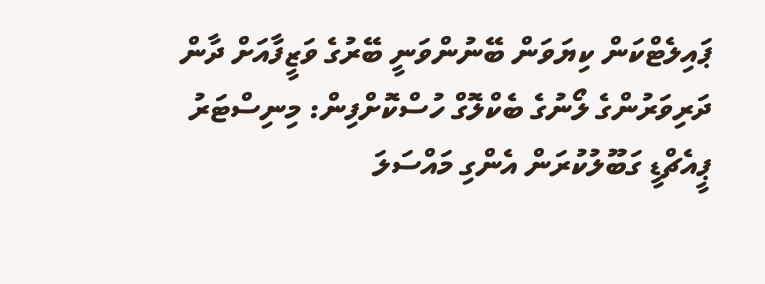ޕައިލެޓްކަން ކިޔަވަން ބޭނުންވަނީ ބޭރުގެ ވަޒީފާއަށް ދާން
ދަރިވަރުންގެ ލޯނުގެ ބެކްލޮގް ހުސްކޮށްފިން: މިނިސްޓަރު
ޕީއެޗްޑީ ގަބޫލުކުރަން އެންގި މައްސަލަ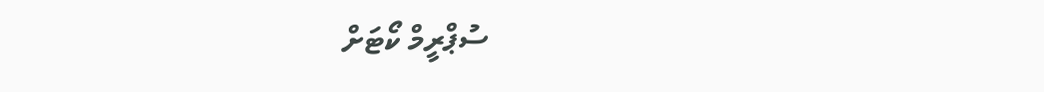ސުޕްރީމް ކޯޓަށް